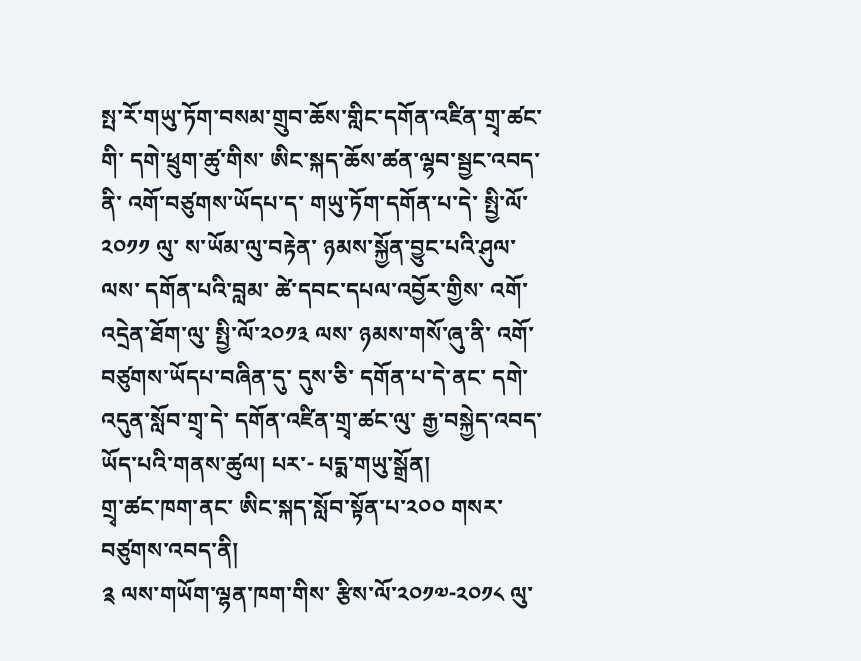སྤ་རོ་གཡུ་ཏོག་བསམ་གྲུབ་ཆོས་གླིང་དགོན་འཛིན་གྲྭ་ཚང་གི་ དགེ་ཕྲུག་ཚུ་གིས་ ཨིང་སྐད་ཆོས་ཚན་ལྷབ་སྦྱང་འབད་ནི་ འགོ་བཙུགས་ཡོདཔ་ད་ གཡུ་ཏོག་དགོན་པ་དེ་ སྤྱི་ལོ་༢༠༡༡ ལུ་ ས་ཡོམ་ལུ་བརྟེན་ ཉམས་སྐྱོན་བྱུང་པའི་ཤུལ་ལས་ དགོན་པའི་བླམ་ ཚེ་དབང་དཔལ་འབྱོར་གྱིས་ འགོ་འདྲེན་ཐོག་ལུ་ སྤྱི་ལོ་༢༠༡༣ ལས་ ཉམས་གསོ་ཞུ་ནི་ འགོ་བཙུགས་ཡོདཔ་བཞིན་དུ་ དུས་ཅི་ དགོན་པ་དེ་ནང་ དགེ་འདུན་སློབ་གྲྭ་དེ་ དགོན་འཛིན་གྲྭ་ཚང་ལུ་ རྒྱ་བསྐྱེད་འབད་ཡོད་པའི་གནས་ཚུལ། པར་- པདྨ་གཡུ་སྒྲོན།
གྲྭ་ཚང་ཁག་ནང་ ཨིང་སྐད་སློབ་སྟོན་པ་༢༠༠ གསར་བཙུགས་འབད་ནི།
༉ ལས་གཡོག་ལྷན་ཁག་གིས་ རྩིས་ལོ་༢༠༡༧-༢༠༡༨ ལུ་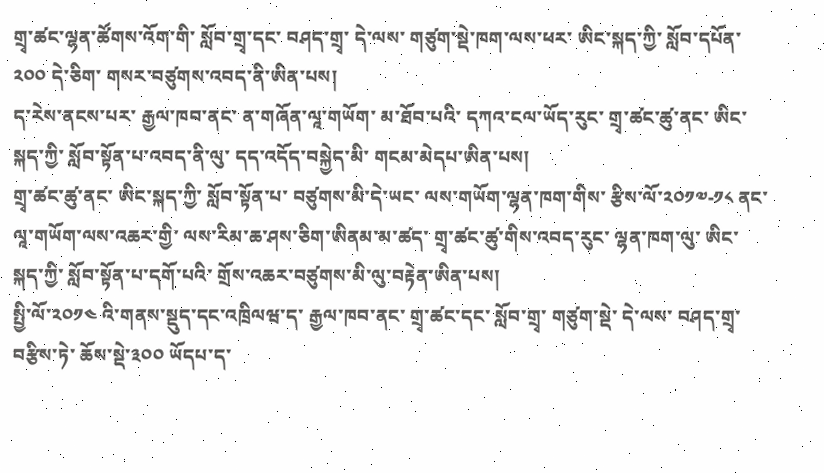གྲྭ་ཚང་ལྷན་ཚོགས་འོག་གི་ སློབ་གྲྭ་དང་ བཤད་གྲྭ་ དེ་ལས་ གཙུག་སྡེ་ཁག་ལས་ཕར་ ཨིང་སྐད་ཀྱི་ སློབ་དཔོན་༢༠༠ དེ་ཅིག་ གསར་བཙུགས་འབད་ནི་ཨིན་པས།
ད་རེས་ནངས་པར་ རྒྱལ་ཁབ་ནང་ ན་གཞོན་ལཱ་གཡོག་ མ་ཐོབ་པའི་ དཀའ་ངལ་ཡོད་རུང་ གྲྭ་ཚང་ཚུ་ནང་ ཨིང་སྐད་ཀྱི་ སློབ་སྟོན་པ་འབད་ནི་ལུ་ དད་འདོད་བསྐྱེད་མི་ གངམ་མེདཔ་ཨིན་པས།
གྲྭ་ཚང་ཚུ་ནང་ ཨིང་སྐད་ཀྱི་ སློབ་སྟོན་པ་ བཙུགས་མི་དེ་ཡང་ ལས་གཡོག་ལྷན་ཁག་གིས་ རྩིས་ལོ་༢༠༡༧-༡༨ ནང་ ལཱ་གཡོག་ལས་འཆར་གྱི་ ལས་རིམ་ཆ་ཤས་ཅིག་ཨིནམ་མ་ཚད་ གྲྭ་ཚང་ཚུ་གིས་འབད་རུང་ ལྷན་ཁག་ལུ་ ཨིང་སྐད་ཀྱི་ སློབ་སྟོན་པ་དགོ་པའི་ གྲོས་འཆར་བཙུགས་མི་ལུ་བརྟེན་ཨིན་པས།
སྤྱི་ལོ་༢༠༡༤ འི་གནས་སྡུད་དང་འཁྲིལཝ་ད་ རྒྱལ་ཁབ་ནང་ གྲྭ་ཚང་དང་ སློབ་གྲྭ་ གཙུག་སྡེ་ དེ་ལས་ བཤད་གྲྭ་བརྩིས་ཏེ་ ཆོས་སྡེ་༣༠༠ ཡོདཔ་ད་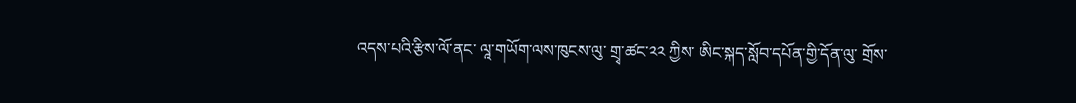འདས་པའི་རྩིས་ལོ་ནང་ ལཱ་གཡོག་ལས་ཁུངས་ལུ་ གྲྭ་ཚང་༢༢ ཀྱིས་ ཨིང་སྐད་སློབ་དཔོན་གྱི་དོན་ལུ་ གྲོས་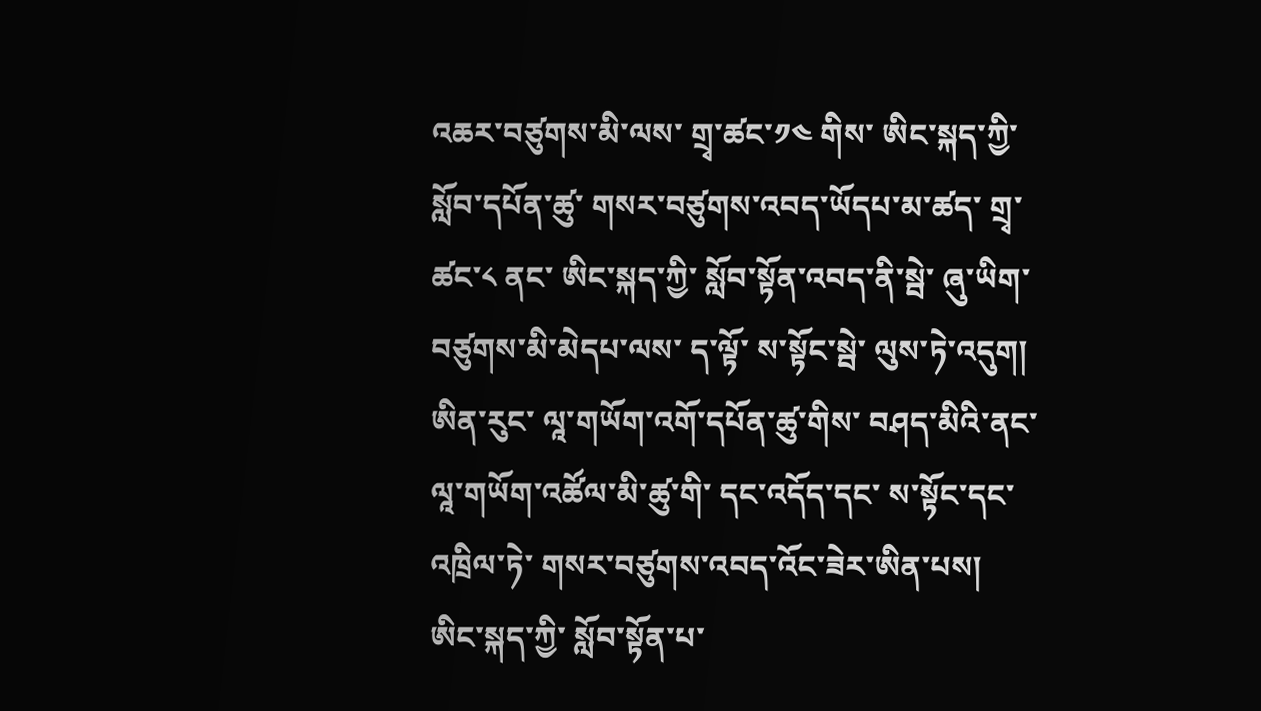འཆར་བཙུགས་མི་ལས་ གྲྭ་ཚང་༡༤ གིས་ ཨིང་སྐད་ཀྱི་ སློབ་དཔོན་ཚུ་ གསར་བཙུགས་འབད་ཡོདཔ་མ་ཚད་ གྲྭ་ཚང་༨ ནང་ ཨིང་སྐད་ཀྱི་ སློབ་སྟོན་འབད་ནི་སྦེ་ ཞུ་ཡིག་བཙུགས་མི་མེདཔ་ལས་ ད་ལྟོ་ ས་སྟོང་སྦེ་ ལུས་ཏེ་འདུག།
ཨིན་རུང་ ལཱ་གཡོག་འགོ་དཔོན་ཚུ་གིས་ བཤད་མིའི་ནང་ ལཱ་གཡོག་འཚོལ་མི་ཚུ་གི་ དང་འདོད་དང་ ས་སྟོང་དང་འཁྲིལ་ཏེ་ གསར་བཙུགས་འབད་འོང་ཟེར་ཨིན་པས།
ཨིང་སྐད་ཀྱི་ སློབ་སྟོན་པ་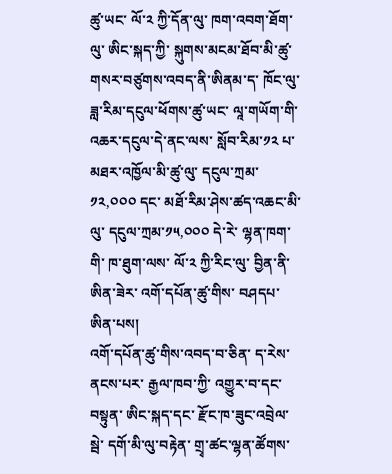ཚུ་ཡང་ ལོ་༢ ཀྱི་དོན་ལུ་ ཁག་འབག་ཐོག་ལུ་ ཨིང་སྐད་ཀྱི་ སྐུགས་མངམ་ཐོབ་མི་ཚུ་ གསར་བཙུགས་འབད་ནི་ཨིནམ་ད་ ཁོང་ལུ་ ཟླ་རིམ་དངུལ་ཕོགས་ཚུ་ཡང་ ལཱ་གཡོག་གི་ འཆར་དངུལ་དེ་ནང་ལས་ སློབ་རིམ་༡༢ པ་མཐར་འཁྱོལ་མི་ཚུ་ལུ་ དངུལ་ཀྲམ་༡༢,༠༠༠ དང་ མཐོ་རིམ་ཤེས་ཚད་འཆང་མི་ལུ་ དངུལ་ཀྲམ་༡༥,༠༠༠ དེ་རེ་ ལྷན་ཁག་གི་ ཁ་ཐུག་ལས་ ལོ་༢ ཀྱི་རིང་ལུ་ བྱིན་ནི་ཨིན་ཟེར་ འགོ་དཔོན་ཚུ་གིས་ བཤདཔ་ཨིན་པས།
འགོ་དཔོན་ཚུ་གིས་འབད་བ་ཅིན་ ད་རེས་ནངས་པར་ རྒྱལ་ཁབ་ཀྱི་ འགྱུར་བ་དང་བསྟུན་ ཨིང་སྐད་དང་ རྫོང་ཁ་ཟུང་འབྲེལ་སྦེ་ དགོ་མི་ལུ་བརྟེན་ གྲྭ་ཚང་ལྷན་ཚོགས་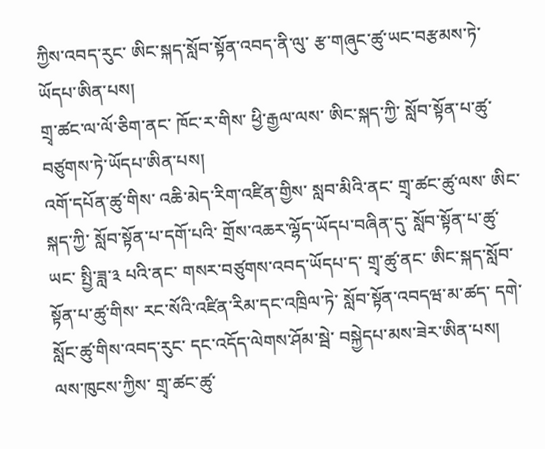ཀྱིས་འབད་རུང་ ཨིང་སྐད་སློབ་སྟོན་འབད་ནི་ལུ་ རྩ་གཞུང་ཚུ་ཡང་བརྩམས་ཏེ་ ཡོདཔ་ཨིན་པས།
གྲྭ་ཚང་ལ་ལོ་ཅིག་ནང་ ཁོང་ར་གིས་ ཕྱི་རྒྱལ་ལས་ ཨིང་སྐད་ཀྱི་ སློབ་སྟོན་པ་ཚུ་ བཙུགས་ཏེ་ཡོདཔ་ཨིན་པས།
འགོ་དཔོན་ཚུ་གིས་ འཆི་མེད་རིག་འཛིན་གྱིས་ སླབ་མིའི་ནང་ གྲྭ་ཚང་ཚུ་ལས་ ཨིང་སྐད་ཀྱི་ སློབ་སྟོན་པ་དགོ་པའི་ གྲོས་འཆར་ལྷོད་ཡོདཔ་བཞིན་དུ་ སློབ་སྟོན་པ་ཚུ་ཡང་ སྤྱི་ཟླ་༣ པའི་ནང་ གསར་བཙུགས་འབད་ཡོདཔ་ད་ གྲྭ་ཚུ་ནང་ ཨིང་སྐད་སློབ་སྟོན་པ་ཚུ་གིས་ རང་སོའི་འཛིན་རིམ་དང་འཁྲིལ་ཏེ་ སློབ་སྟོན་འབདཝ་མ་ཚད་ དགེ་སློང་ཚུ་གིས་འབད་རུང་ དང་འདོད་ལེགས་ཤོམ་སྦེ་ བསྐྱེདཔ་མས་ཟེར་ཨིན་པས།
ལས་ཁུངས་ཀྱིས་ གྲྭ་ཚང་ཚུ་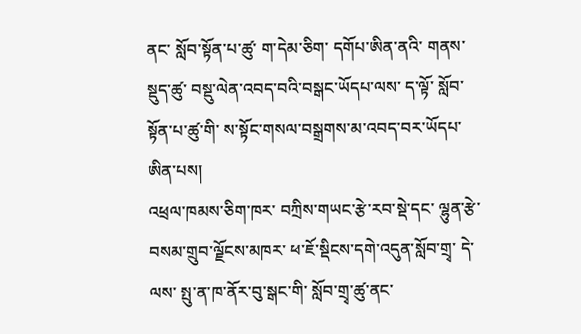ནང་ སློབ་སྟོན་པ་ཚུ་ ག་དེམ་ཅིག་ དགོཔ་ཨིན་ནའི་ གནས་སྡུད་ཚུ་ བསྡུ་ལེན་འབད་བའི་བསྒང་ཡོདཔ་ལས་ ད་ལྟོ་ སློབ་སྟོན་པ་ཚུ་གི་ ས་སྟོང་གསལ་བསྒྲགས་མ་འབད་བར་ཡོདཔ་ཨིན་པས།
འཕྲལ་ཁམས་ཅིག་ཁར་ བཀྲིས་གཡང་རྩེ་རབ་སྡེ་དང་ ལྷུན་རྩེ་ བསམ་གྲུབ་ལྗོངས་མཁར་ ཕ་ཇོ་སྡིངས་དགེ་འདུན་སློབ་གྲྭ་ དེ་ལས་ སྤུ་ན་ཁ་ནོར་བུ་སྒང་གི་ སློབ་གྲྭ་ཚུ་ནང་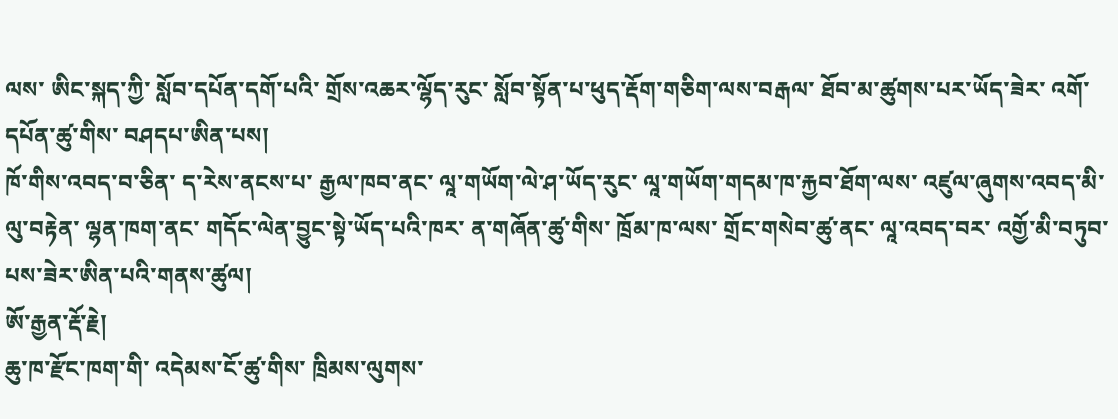ལས་ ཨིང་སྐད་ཀྱི་ སློབ་དཔོན་དགོ་པའི་ གྲོས་འཆར་ལྷོད་རུང་ སློབ་སྟོན་པ་ཕུད་རྡོག་གཅིག་ལས་བརྒལ་ ཐོབ་མ་ཚུགས་པར་ཡོད་ཟེར་ འགོ་དཔོན་ཚུ་གིས་ བཤདཔ་ཨིན་པས།
ཁོ་གིས་འབད་བ་ཅིན་ ད་རེས་ནངས་པ་ རྒྱལ་ཁབ་ནང་ ལཱ་གཡོག་ལེ་ཤ་ཡོད་རུང་ ལཱ་གཡོག་གདམ་ཁ་རྐྱབ་ཐོག་ལས་ འཛུལ་ཞུགས་འབད་མི་ལུ་བརྟེན་ ལྷན་ཁག་ནང་ གདོང་ལེན་བྱུང་སྟེ་ཡོད་པའི་ཁར་ ན་གཞོན་ཚུ་གིས་ ཁྲོམ་ཁ་ལས་ གྲོང་གསེབ་ཚུ་ནང་ ལཱ་འབད་བར་ འགྱོ་མི་བཏུབ་པས་ཟེར་ཨིན་པའི་གནས་ཚུལ།
ཨོ་རྒྱན་རྡོ་རྗེ།
ཆུ་ཁ་རྫོང་ཁག་གི་ འདེམས་ངོ་ཚུ་གིས་ ཁྲིམས་ལུགས་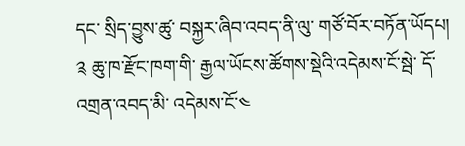དང་ སྲིད་བྱུས་ཚུ་ བསྐྱར་ཞིབ་འབད་ནི་ལུ་ གཙོ་བོར་བཏོན་ཡོདཔ།
༉ ཆུ་ཁ་རྫོང་ཁག་གི་ རྒྱལ་ཡོངས་ཚོགས་སྡེའི་འདེམས་ངོ་སྦེ་ དོ་འགྲན་འབད་མི་ འདེམས་ངོ་༤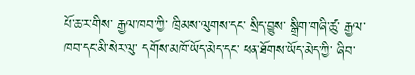པོ་ཆ་ར་གིས་ རྒྱལ་ཁབ་ཀྱི་ ཁྲིམས་ལུགས་དང་ སྲིད་བྱུས་ སྒྲིག་གཞི་ཚུ་ རྒྱལ་ཁབ་དང་མི་སེར་ལུ་ དགོས་མཁོ་ཡོད་མེད་དང་ ཕན་ཐོགས་ཡོད་མེད་ཀྱི་ ཞིབ་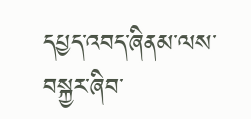དཔྱད་འབད་ཞིནམ་ལས་ བསྐྱར་ཞིབ་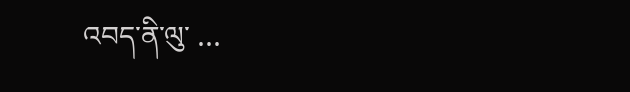འབད་ནི་ལུ་ …